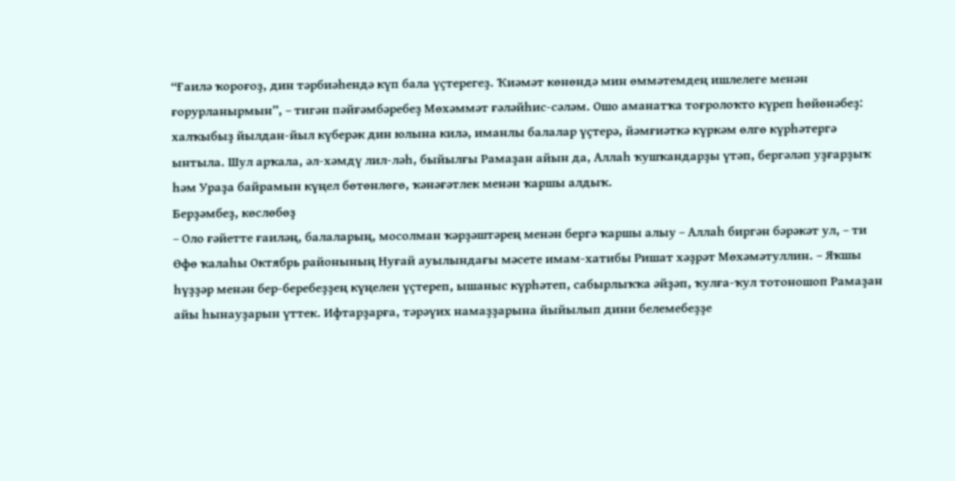“Ғаилә ҡороғоҙ, дин тәрбиәһендә күп бала үҫтерегеҙ. Ҡиәмәт көнөндә мин өммәтемдең ишлелеге менән ғорурланырмын”, – тигән пәйғәмбәребеҙ Мөхәммәт ғәләйһис-сәләм. Ошо аманатҡа тоғролоҡто күреп һөйөнәбеҙ: халҡыбыҙ йылдан-йыл күберәк дин юлына килә, иманлы балалар үҫтерә, йәмғиәткә күркәм өлгө күрһәтергә ынтыла. Шул арҡала, әл-хәмдү лил-ләһ, быйылғы Рамаҙан айын да, Аллаһ ҡушҡандарҙы үтәп, бергәләп уҙғарҙыҡ һәм Ураҙа байрамын күңел бөтөнлөгө, ҡәнәғәтлек менән ҡаршы алдыҡ.
Берҙәмбеҙ, көслөбөҙ
– Оло ғәйетте ғаиләң, балаларың, мосолман ҡәрҙәштәрең менән бергә ҡаршы алыу – Аллаһ биргән бәрәкәт ул, – ти Өфө ҡалаһы Октябрь районының Нуғай ауылындағы мәсете имам-хатибы Ришат хәҙрәт Мөхәмәтуллин. – Яҡшы һүҙҙәр менән бер-беребеҙҙең күңелен үҫтереп, ышаныс күрһәтеп, сабырлыҡҡа әйҙәп, ҡулға-ҡул тотоношоп Рамаҙан айы һынауҙарын үттек. Ифтарҙарға, тәрәүих намаҙҙарына йыйылып дини белемебеҙҙе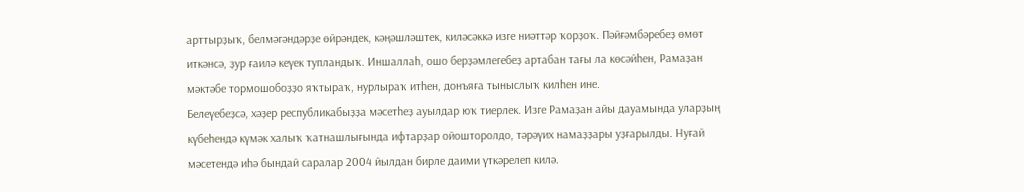арттырҙыҡ, белмәгәндәрҙе өйрәндек, кәңәшләштек, киләсәккә изге ниәттәр ҡорҙоҡ. Пәйғәмбәребеҙ өмөт иткәнсә, ҙур ғаилә кеүек тупландыҡ. Иншаллаһ, ошо берҙәмлегебеҙ артабан тағы ла көсәйһен, Рамаҙан мәктәбе тормошобоҙҙо яҡтыраҡ, нурлыраҡ итһен, донъяға тыныслыҡ килһен ине.
Белеүебеҙсә, хәҙер республикабыҙҙа мәсетһеҙ ауылдар юҡ тиерлек. Изге Рамаҙан айы дауамында уларҙың күбеһендә күмәк халыҡ ҡатнашлығында ифтарҙар ойошторолдо, тәрәүих намаҙҙары уҙғарылды. Нуғай мәсетендә иһә бындай саралар 2004 йылдан бирле даими үткәрелеп килә.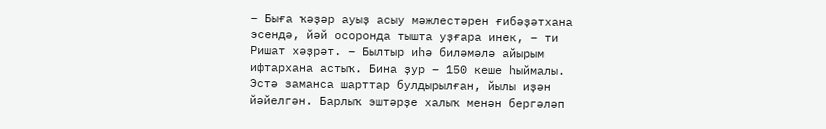– Быға ҡәҙәр ауыҙ асыу мәжлестәрен ғибәҙәтхана эсендә, йәй осоронда тышта уҙғара инек, – ти Ришат хәҙрәт. – Былтыр иһә биләмәлә айырым ифтархана астыҡ. Бина ҙур – 150 кеше һыймалы. Эстә заманса шарттар булдырылған, йылы иҙән йәйелгән. Барлыҡ эштәрҙе халыҡ менән бергәләп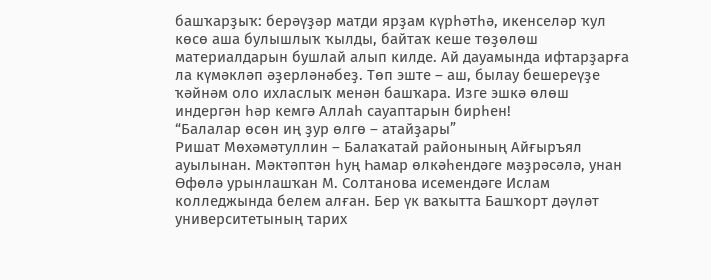башҡарҙыҡ: берәүҙәр матди ярҙам күрһәтһә, икенселәр ҡул көсө аша булышлыҡ ҡылды, байтаҡ кеше төҙөлөш материалдарын бушлай алып килде. Ай дауамында ифтарҙарға ла күмәкләп әҙерләнәбеҙ. Төп эште – аш, былау бешереүҙе ҡәйнәм оло ихласлыҡ менән башҡара. Изге эшкә өлөш индергән һәр кемгә Аллаһ сауаптарын бирһен!
“Балалар өсөн иң ҙур өлгө – атайҙары”
Ришат Мөхәмәтуллин – Балаҡатай районының Айғыръял ауылынан. Мәктәптән һуң Һамар өлкәһендәге мәҙрәсәлә, унан Өфөлә урынлашҡан М. Солтанова исемендәге Ислам колледжында белем алған. Бер үк ваҡытта Башҡорт дәүләт университетының тарих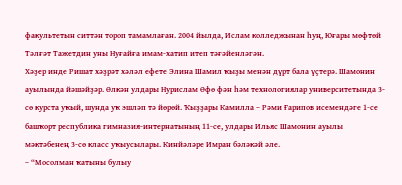факультетын ситтән тороп тамамлаған. 2004 йылда, Ислам колледжынан һуң, Юғары мөфтөй Тәлғәт Тажетдин уны Нуғайға имам-хатип итеп тәғәйенләгән.
Хәҙер инде Ришат хәҙрәт хәләл ефете Элина Шамил ҡыҙы менән дүрт бала үҫтерә. Шамонин ауылында йәшәйҙәр. Өлкән улдары Нурислам Өфө фән һәм технологиялар университетында 3-сө курста уҡый, шунда уҡ эшләп тә йөрөй. Ҡыҙҙары Камилла – Рәми Ғарипов исемендәге 1-се башҡорт республика гимназия-интернатының 11-се, улдары Ильяс Шамонин ауылы мәктәбенең 3-сө класс уҡыусылары. Кинйәләре Имран бәләкәй әле.
– “Мосолман ҡатыны булыу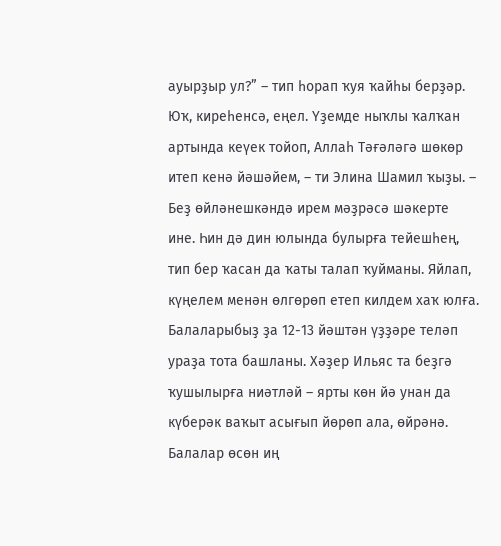ауырҙыр ул?” – тип һорап ҡуя ҡайһы берҙәр. Юҡ, киреһенсә, еңел. Үҙемде ныҡлы ҡалҡан артында кеүек тойоп, Аллаһ Тәғәләгә шөкөр итеп кенә йәшәйем, – ти Элина Шамил ҡыҙы. – Беҙ өйләнешкәндә ирем мәҙрәсә шәкерте ине. Һин дә дин юлында булырға тейешһең, тип бер ҡасан да ҡаты талап ҡуйманы. Яйлап, күңелем менән өлгөрөп етеп килдем хаҡ юлға. Балаларыбыҙ ҙа 12-13 йәштән үҙҙәре теләп ураҙа тота башланы. Хәҙер Ильяс та беҙгә ҡушылырға ниәтләй – ярты көн йә унан да күберәк ваҡыт асығып йөрөп ала, өйрәнә. Балалар өсөн иң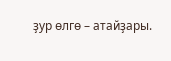ҙур өлгө – атайҙары.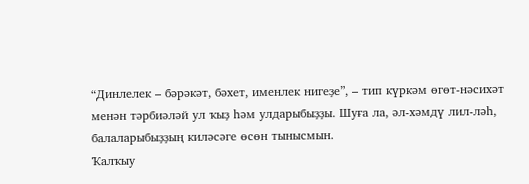“Динлелек – бәрәкәт, бәхет, именлек нигеҙе”, – тип күркәм өгөт-нәсихәт менән тәрбиәләй ул ҡыҙ һәм улдарыбыҙҙы. Шуға ла, әл-хәмдү лил-ләһ, балаларыбыҙҙың киләсәге өсөн тынысмын.
Ҡалҡыу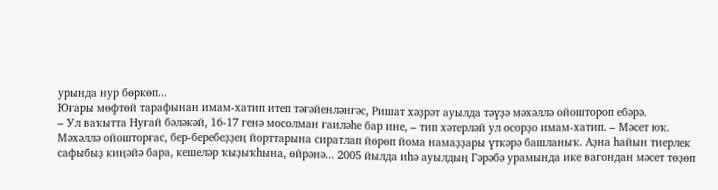урында нур бөркөп...
Юғары мөфтөй тарафынан имам-хатип итеп тәғәйенләнгәс, Ришат хәҙрәт ауылда тәүҙә мәхәллә ойоштороп ебәрә.
– Ул ваҡытта Нуғай бәләкәй, 16-17 генә мосолман ғаиләһе бар ине, – тип хәтерләй ул осорҙо имам-хатип. – Мәсет юҡ. Мәхәллә ойошторғас, бер-беребеҙҙең йорттарына сиратлап йөрөп йома намаҙҙары үткәрә башланыҡ. Аҙна һайын тиерлек сафыбыҙ киңәйә бара, кешеләр ҡыҙыҡһына, өйрәнә... 2005 йылда иһә ауылдың Гәрәбә урамында ике вагондан мәсет төҙөп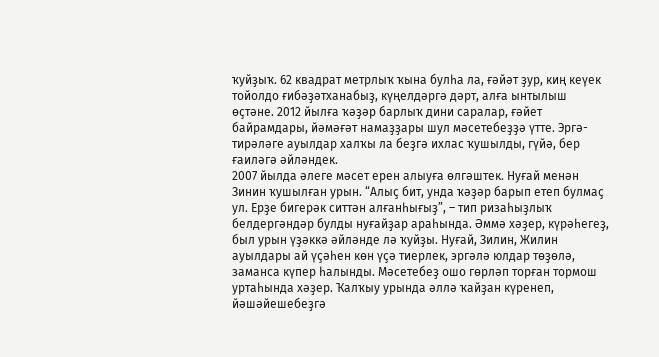ҡуйҙыҡ. 62 квадрат метрлыҡ ҡына булһа ла, ғәйәт ҙур, киң кеүек тойолдо ғибәҙәтханабыҙ, күңелдәргә дәрт, алға ынтылыш өҫтәне. 2012 йылға ҡәҙәр барлыҡ дини саралар, ғәйет байрамдары, йәмәғәт намаҙҙары шул мәсетебеҙҙә үтте. Эргә-тирәләге ауылдар халҡы ла беҙгә ихлас ҡушылды, гүйә, бер ғаиләгә әйләндек.
2007 йылда әлеге мәсет ерен алыуға өлгәштек. Нуғай менән Зинин ҡушылған урын. “Алыҫ бит, унда ҡәҙәр барып етеп булмаҫ ул. Ерҙе бигерәк ситтән алғанһығыҙ”, – тип ризаһыҙлыҡ белдергәндәр булды нуғайҙар араһында. Әммә хәҙер, күрәһегеҙ, был урын үҙәккә әйләнде лә ҡуйҙы. Нуғай, Зилин, Жилин ауылдары ай үҫәһен көн үҫә тиерлек, эргәлә юлдар төҙөлә, заманса күпер һалынды. Мәсетебеҙ ошо гөрләп торған тормош уртаһында хәҙер. Ҡалҡыу урында әллә ҡайҙан күренеп, йәшәйешебеҙгә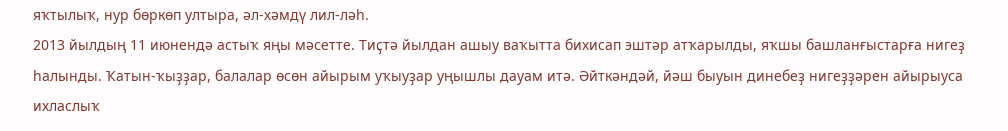яҡтылыҡ, нур бөркөп ултыра, әл-хәмдү лил-ләһ.
2013 йылдың 11 июнендә астыҡ яңы мәсетте. Тиҫтә йылдан ашыу ваҡытта бихисап эштәр атҡарылды, яҡшы башланғыстарға нигеҙ һалынды. Ҡатын-ҡыҙҙар, балалар өсөн айырым уҡыуҙар уңышлы дауам итә. Әйткәндәй, йәш быуын динебеҙ нигеҙҙәрен айырыуса ихласлыҡ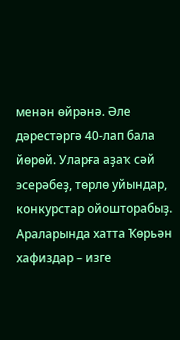менән өйрәнә. Әле дәрестәргә 40-лап бала йөрөй. Уларға аҙаҡ сәй эсерәбеҙ, төрлө уйындар, конкурстар ойошторабыҙ. Араларында хатта Ҡөрьән хафиздар – изге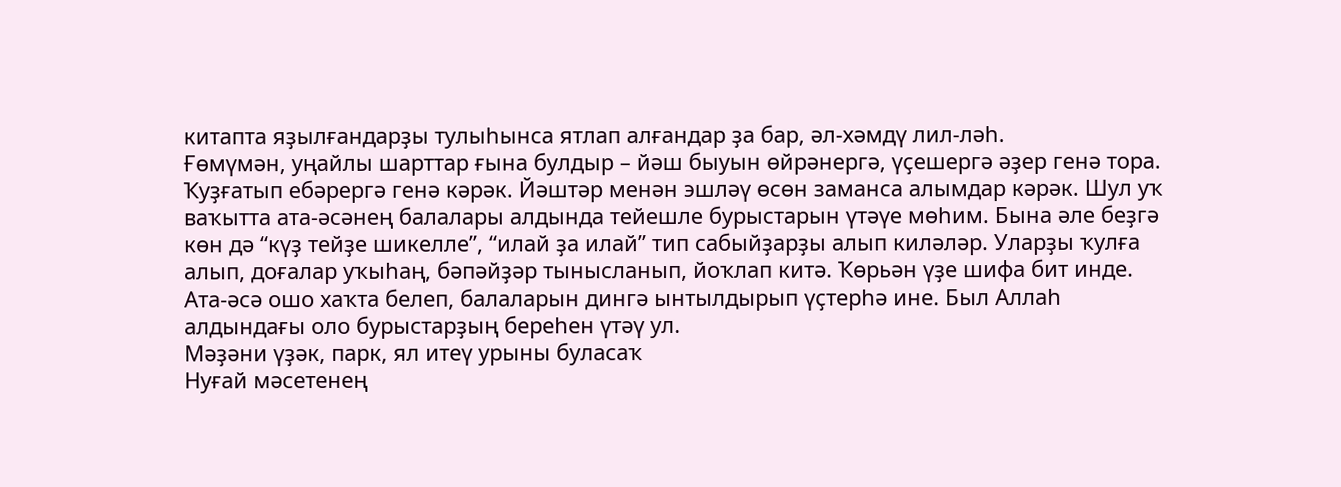китапта яҙылғандарҙы тулыһынса ятлап алғандар ҙа бар, әл-хәмдү лил-ләһ.
Ғөмүмән, уңайлы шарттар ғына булдыр – йәш быуын өйрәнергә, үҫешергә әҙер генә тора. Ҡуҙғатып ебәрергә генә кәрәк. Йәштәр менән эшләү өсөн заманса алымдар кәрәк. Шул уҡ ваҡытта ата-әсәнең балалары алдында тейешле бурыстарын үтәүе мөһим. Бына әле беҙгә көн дә “күҙ тейҙе шикелле”, “илай ҙа илай” тип сабыйҙарҙы алып киләләр. Уларҙы ҡулға алып, доғалар уҡыһаң, бәпәйҙәр тынысланып, йоҡлап китә. Ҡөрьән үҙе шифа бит инде. Ата-әсә ошо хаҡта белеп, балаларын дингә ынтылдырып үҫтерһә ине. Был Аллаһ алдындағы оло бурыстарҙың береһен үтәү ул.
Мәҙәни үҙәк, парк, ял итеү урыны буласаҡ
Нуғай мәсетенең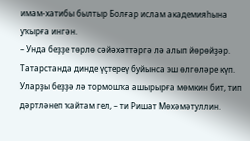имам-хатибы былтыр Болғар ислам академияһына уҡырға ингән.
– Унда беҙҙе төрлө сәйәхәттәргә лә алып йөрөйҙәр. Татарстанда динде үҫтереү буйынса эш өлгөләре күп. Уларҙы беҙҙә лә тормошҡа ашырырға мөмкин бит, тип дәртләнеп ҡайтам гел, – ти Ришат Мөхәмәтуллин.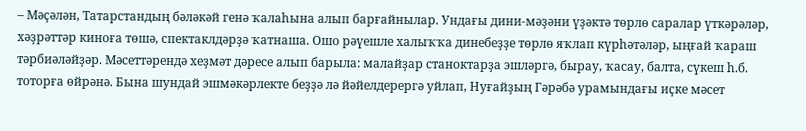– Мәҫәлән, Татарстандың бәләкәй генә ҡалаһына алып барғайнылар. Ундағы дини-мәҙәни үҙәктә төрлө саралар үткәрәләр, хәҙрәттәр киноға төшә, спектаклдәрҙә ҡатнаша. Ошо рәүешле халыҡҡа динебеҙҙе төрлө яҡлап күрһәтәләр, ыңғай ҡараш тәрбиәләйҙәр. Мәсеттәрендә хеҙмәт дәресе алып барыла: малайҙар станоктарҙа эшләргә, бырау, ҡасау, балта, сүкеш һ.б. тоторға өйрәнә. Бына шундай эшмәкәрлекте беҙҙә лә йәйелдерергә уйлап, Нуғайҙың Гәрәбә урамындағы иҫке мәсет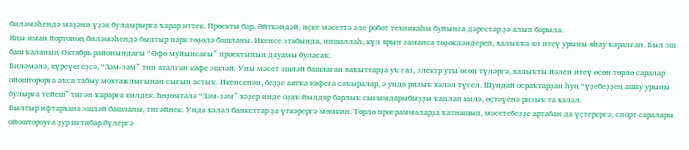биләмәһендә мәҙәни үҙәк булдырырға ҡарар иттек. Проекты бар. Әйткәндәй, иҫке мәсеттә әле робот техникаһы буйынса дәрестәр ҙә алып барыла.
Яңы иман йортоноң биләмәһендә былтыр парк төҙөлә башланы. Икенсе этабында, иншаллаһ, күл ярын заманса төҙөкләндереп, халыҡҡа ял итеү урыны яһау ҡаралған. Был эш баш ҡаланың Октябрь районындағы “Өфө муйынсағы” проектының дауамы буласаҡ.
Биләмәлә, күреүегеҙсә, “Зәм-зәм” тип аталған кафе эшләй. Уны мәсет эшләй башлаған ваҡыттарҙа уҡ газ, электр уты өсөн түләргә, халыҡты йәлеп итеү өсөн төрлө саралар ойошторорға аҡса табыу мохтажлығынан сығып астыҡ. Икенсенән, беҙҙе аятҡа кафеға саҡыралар, ә унда ризыҡ хәләл түгел. Шундай осраҡтарҙан һуң “үҙебеҙҙең ашау урыны булырға тейеш” тигән ҡарарға килдек. Һөҙөмтәлә “Зәм-зәм” хәҙер инде оҙаҡ йылдар барлыҡ сығымдарыбыҙҙы ҡаплап килә, өҫтәүенә ризыҡ та хәләл.
Былтыр ифтархана эшләй башланы, тигәйнек. Унда хәләл банкеттар ҙа үткәрергә мөмкин. Төрлө программаларҙа ҡатнашып, мәсетебеҙҙе артабан да үҫтерергә, спорт саралары ойоштороуға ҙур иғтибар бүлергә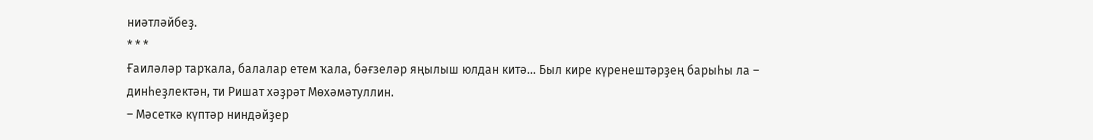ниәтләйбеҙ.
* * *
Ғаиләләр тарҡала, балалар етем ҡала, бәғзеләр яңылыш юлдан китә... Был кире күренештәрҙең барыһы ла – динһеҙлектән, ти Ришат хәҙрәт Мөхәмәтуллин.
– Мәсеткә күптәр ниндәйҙер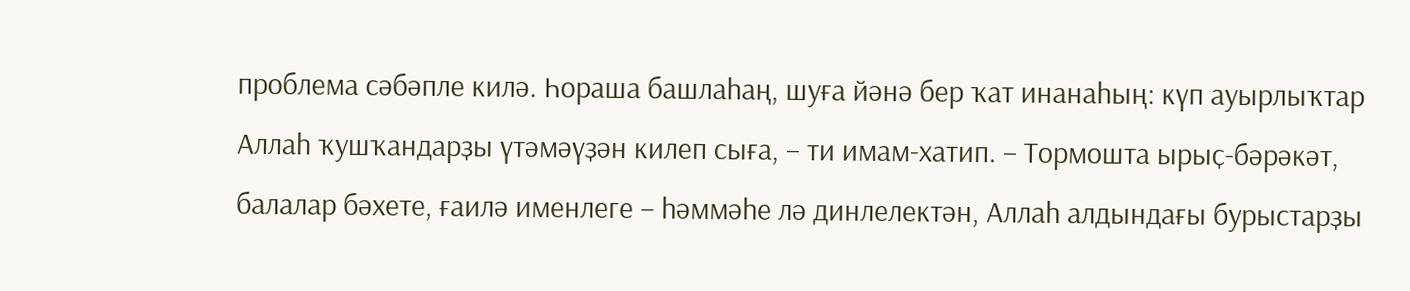проблема сәбәпле килә. Һораша башлаһаң, шуға йәнә бер ҡат инанаһың: күп ауырлыҡтар Аллаһ ҡушҡандарҙы үтәмәүҙән килеп сыға, – ти имам-хатип. – Тормошта ырыҫ-бәрәкәт, балалар бәхете, ғаилә именлеге – һәммәһе лә динлелектән, Аллаһ алдындағы бурыстарҙы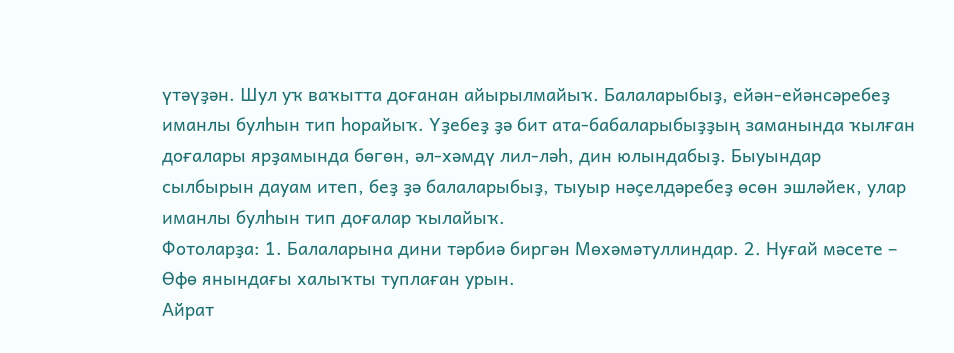үтәүҙән. Шул уҡ ваҡытта доғанан айырылмайыҡ. Балаларыбыҙ, ейән-ейәнсәребеҙ иманлы булһын тип һорайыҡ. Үҙебеҙ ҙә бит ата-бабаларыбыҙҙың заманында ҡылған доғалары ярҙамында бөгөн, әл-хәмдү лил-ләһ, дин юлындабыҙ. Быуындар сылбырын дауам итеп, беҙ ҙә балаларыбыҙ, тыуыр нәҫелдәребеҙ өсөн эшләйек, улар иманлы булһын тип доғалар ҡылайыҡ.
Фотоларҙа: 1. Балаларына дини тәрбиә биргән Мөхәмәтуллиндар. 2. Нуғай мәсете – Өфө янындағы халыҡты туплаған урын.
Айрат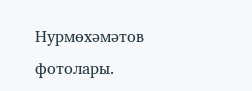Нурмөхәмәтов фотолары.